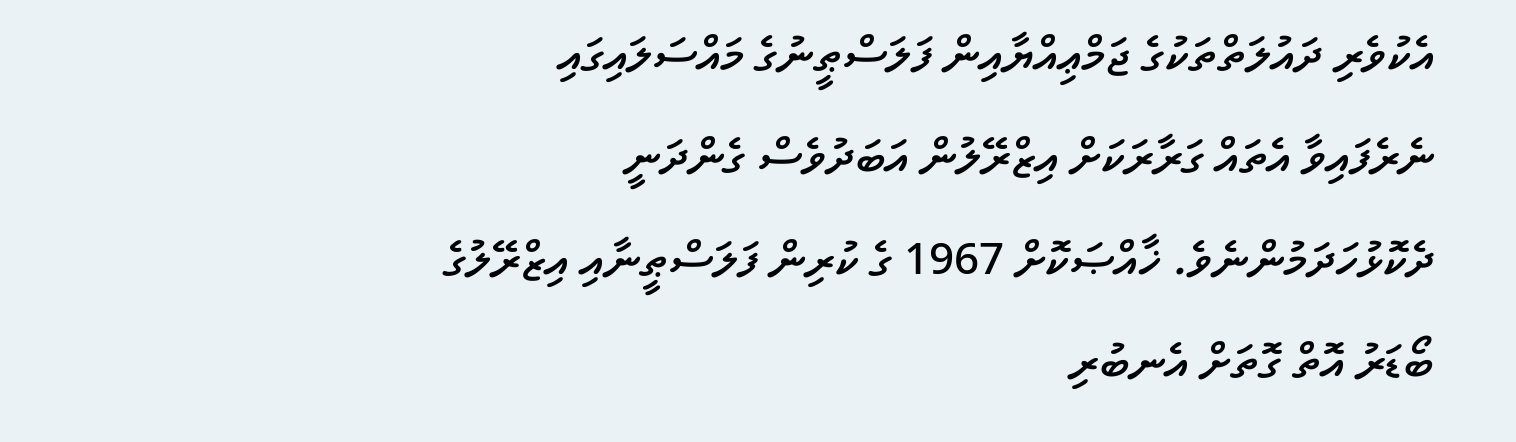އެކުވެރި ދައުލަތްތަކުގެ ޖަމްޢިއްޔާއިން ފަލަސްޠީނުގެ މައްސަލައިގައި ނެރެފައިވާ އެތައް ގަރާރަކަށް އިޒްރޭލުން އަބަދުވެސް ގެންދަނީ ދެކޮޅުހަދަމުންނެވެ. ޚާއްޞަކޮށް 1967 ގެ ކުރިން ފަލަސްޠީނާއި އިޒްރޭލުގެ ބޯޑަރު އޮތް ގޮތަށް އެނބުރި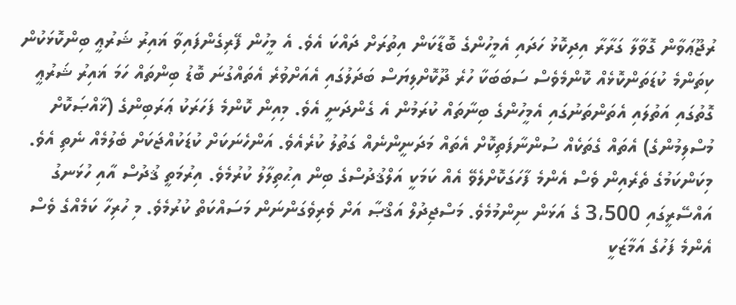ރުޖޫޢަވާން ގޮވާލާ ގަރާރާ އިދިކޮޅު ހަދައި އެމީހުންގެ ބޮޑާކަން އިތުރަށް ދައްކަ އެވެ. އެ މީހުން ފޭރިގެންފައިވާ ޣައިރު ޝަރުޢީ ބިންކޮޅަކުން ކިތަންމެ ކުޑަތަންކޮޅެއް ކޮންމެވެސް ސަބަބަކާ ހުރެ ދޫކޮށްލިޔަސް ބަދަލުގައި އެއަށްވުރެ އެތައްގުނަ ބޮޑު ބިންތައް ހަމަ ޣައިރު ޝަރުޢީ ގޮތުގައި އަތުލައި އެތަންތަނުގައި އެމީހުންގެ ބިނާތައް ކުރަމުން އެ ގެންދަނީ އެވެ. މިއިން ކޮންމެ ފަހަރަކު ޢަރަބިންގެ (ޚާއްޞަކޮށް މުސްލިމުންގެ) އެތައް ގެތަކެއް ސުންނާފަތިކޮށް އެތައް މަދަނީންނެއް ގަތުލު ކުރެއެވެ. އަންހެނަކަށް ކުޑަކުއްޖަކަށް ބެލުމެއް ނެތި އެވެ.
މިކަންކަމުގެ ތެރެއިން ވެސް އެންމެ ފާހަގަކޮށްލެވޭ އެއް ކަމަކީ އަލްޤުދުސްގެ ބިން އިޙުތިލާލު ކުރުމެވެ. އިރުމަތީ ޤުދުސް އާއި ހުޅަނގު އައްސޭރީގައި 3،500 ގެ އަޅަން ނިންމުމެވެ. މަސްޖިދުލް އަޤްޞާ އަށް ވެރިވެގަންނަން މަސައްކަތް ކުރުމެވެ. މި ހުރިހާ ކަމެއްގެ ވެސް އެންމެ ފަހުގެ އަމާޒަކީ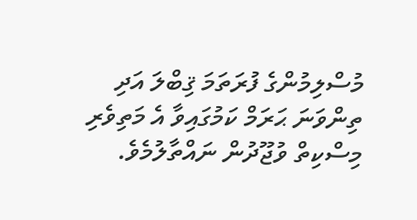މުސްލިމުންގެ ފުރަތަމަ ޤިބްލަ އަދި ތިންވަނަ ޙަރަމް ކަމުގައިވާ އެ މަތިވެރި މިސްކިތް ވުޖޫދުން ނައްތާލުމެވެ.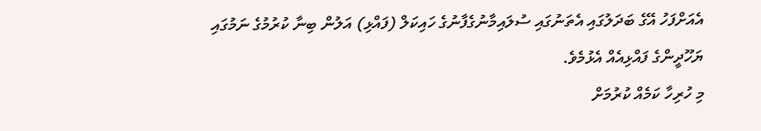އެއަށްފަހު އޭގެ ބަދަލުގައި އެތަނުގައި ސުލައިމާނުގެފާނުގެ ހައިކަލް (ފައްޅި) އަލުން ބިނާ ކުރުމުގެ ނަމުގައި ޔަހޫދީންގެ ފައްޅިއެއް އެޅުމެވެ.
މި ހުރިހާ ކަމެއް ކުރުމަށް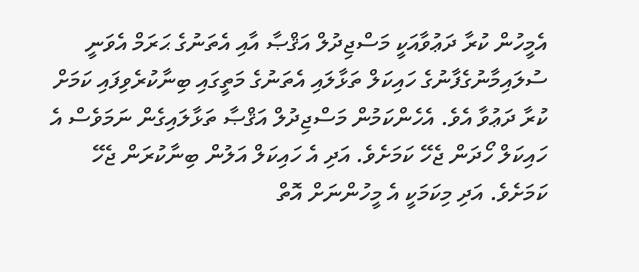އެމީހުން ކުރާ ދަޢުވާއަކީ މަސްޖިދުލް އަޤްޞާ އާއި އެތަނުގެ ޙަރަމް އެވަނީ ސުލައިމާނުގެފާނުގެ ހައިކަލް ތަޅާލައި އެތަނުގެ މަތީގައި ބިނާކުރެވިފައި ކަމަށް ކުރާ ދަޢުވާ އެވެ. އެހެންކަމުން މަސްޖިދުލް އަޤްޞާ ތަޅާލައިގެން ނަމަވެސް އެ ހައިކަލް ހޯދަން ޖެހޭ ކަމަށެވެ. އަދި އެ ހައިކަލް އަލުން ބިނާކުރަން ޖެހޭ ކަމަށެވެ. އަދި މިކަމަކީ އެ މީހުންނަށް އޮތް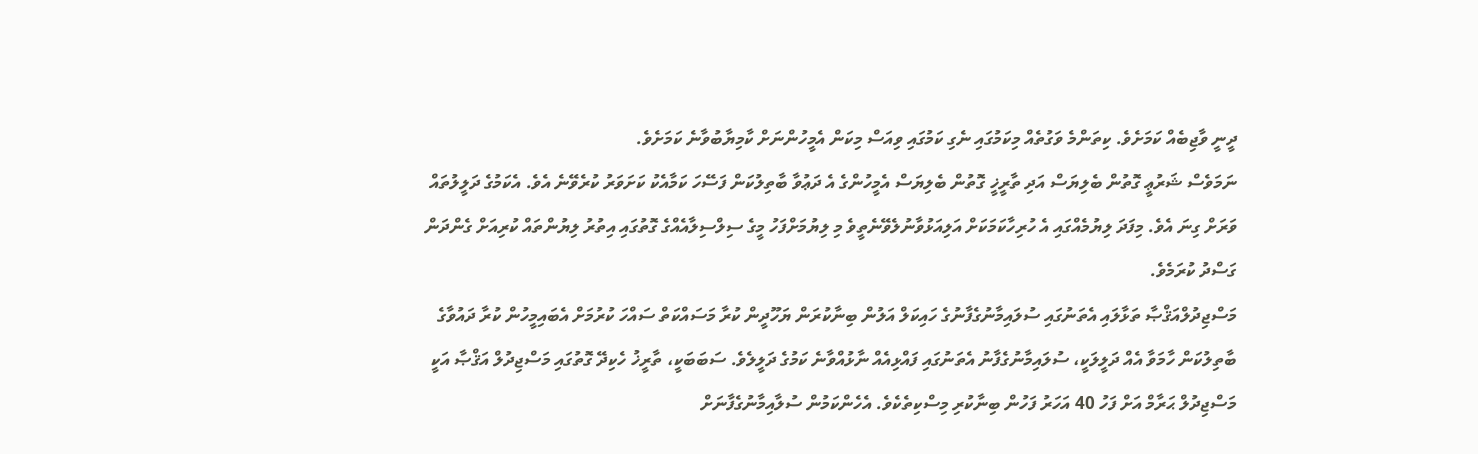ދީނީ ވާޖިބެއް ކަމަށެވެ. ކިތަންމެ ވަގުތެއް މިކަމުގައި ނެގި ކަމުގައި ވިއަސް މިކަން އެމީހުންނަށް ކާމިޔާބުވާނެ ކަމަށެވެ.
ނަމަވެސް ޝަރުޢީ ގޮތުން ބެލިޔަސް އަދި ތާރީޚީ ގޮތުން ބެލިޔަސް އެމީހުންގެ އެ ދަޢުވާ ބާތިލުކަން ފަސޭހަ ކަމާއެކު ކަށަވަރު ކުރެވޭނެ އެވެ. އެކަމުގެ ދަލީލުތައް ވަރަށް ގިނަ އެވެ. މިފަދަ ލިޔުމެއްގައި އެ ހުރިހާކަމަކަށް އަލިއަޅުވާނުލެވޭނެތީވެ މި ލިޔުމަށްފަހު މީގެ ސިލްސިލާއެއްގެ ގޮތުގައި އިތުރު ލިޔުންތައް ކުރިއަށް ގެންދަން ގަސްދު ކުރަމެވެ.
މަސްޖިދުލްއަޤްޞާ ތަޅާލައި އެތަނުގައި ސުލައިމާނުގެފާނުގެ ހައިކަލް އަލުން ބިނާކުރަން ޔަހޫދީން ކުރާ މަސައްކަތް ސައްހަ ކުރުމަށް އެބައިމީހުން ކުރާ ދައުވާގެ ބާތިލުކަން ހާމަވާ އެއް ދަލީލަކީ، ސުލައިމާނުގެފާނު އެތަނުގައި ފައްޅިއެއް ނާޅުއްވާނެ ކަމުގެ ދަލީލެވެ. ސަބަބަކީ، ތާރީޚު ހެކިދޭ ގޮތުގައި މަސްޖިދުލް އަޤްޞާ އަކީ މަސްޖިދުލް ޙަރާމް އަށް ފަހު 40 އަހަރު ފަހުން ބިނާކުރި މިސްކިތެކެވެ. އެހެންކަމުން ސުލާއިމާނުގެފާނަށް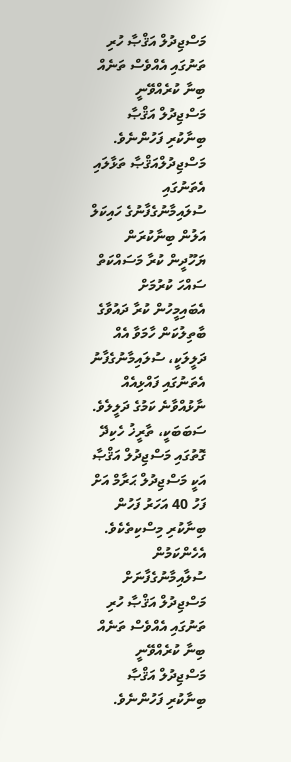މަސްޖިދުލް އަޤްޞާ ހުރި ތަނުގައި އެއްވެސް ތަނެއް ބިނާ ކުރެއްވޭނީ މަސްޖިދުލް އަޤްޞާ ބިނާކުރި ފަހުންނެވެ.
މަސްޖިދުލްއަޤްޞާ ތަޅާލައި އެތަނުގައި ސުލައިމާނުގެފާނުގެ ހައިކަލް އަލުން ބިނާކުރަން ޔަހޫދީން ކުރާ މަސައްކަތް ސައްހަ ކުރުމަށް އެބައިމީހުން ކުރާ ދައުވާގެ ބާތިލުކަން ހާމަވާ އެއް ދަލީލަކީ، ސުލައިމާނުގެފާނު އެތަނުގައި ފައްޅިއެއް ނާޅުއްވާނެ ކަމުގެ ދަލީލެވެ. ސަބަބަކީ، ތާރީޚު ހެކިދޭ ގޮތުގައި މަސްޖިދުލް އަޤްޞާ އަކީ މަސްޖިދުލް ޙަރާމް އަށް ފަހު 40 އަހަރު ފަހުން ބިނާކުރި މިސްކިތެކެވެ. އެހެންކަމުން ސުލާއިމާނުގެފާނަށް މަސްޖިދުލް އަޤްޞާ ހުރި ތަނުގައި އެއްވެސް ތަނެއް ބިނާ ކުރެއްވޭނީ މަސްޖިދުލް އަޤްޞާ ބިނާކުރި ފަހުންނެވެ.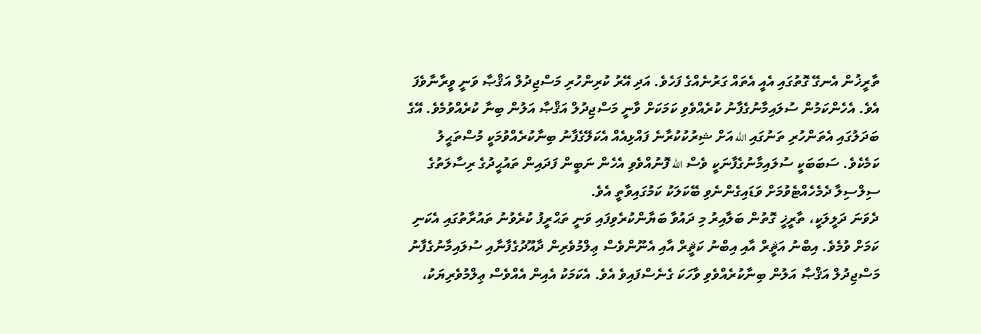ތާރީޚުން އެނގޭ ގޮތުގައި އެއީ އެތައް ގަރުނެއްގެ ފަހެވެ. އަދި އޭރު ކުރިންހުރި މަސްޖިދުލް އަޤްޞާ ވަނީ ވީރާނާވެފަ އެވެ. އެހެންކަމުން ސުލައިމާނުގެފާނު ކުރެއްވެވި ކަމަކަށް ވާނީ މަސްޖިދުލް އަޤްޞާ އަލުން ބިނާ ކުރެއްވުމެވެ. އޭގެ ބަދަލުގައި އެތަންހުރި ތަނުގައި الله އަށް ޝިރުކުކުރާނެ ފައްޅިއެއް އެކަލޭގެފާނު ބިނާކުރެއްވުމަކީ މުސްތަޙީލު ކަމެކެވެ. ސަބަބަކީ ސުލައިމާނުގެފާނަކީ ވެސް الله ފޮނުއްވެވި އެހެން ނަބީން ފަދައިން ތައުޙީދުގެ ރިސާލަތުގެ ސިލްސިލާ ދެމެހެއްޓެވުމަށް ވަޑައިގެންނެވި ބޭކަލަކު ކަމުގައިވާތީ އެވެ.
ދެވަނަ ދަލީލަކީ، ތާރީޚީ ގޮތުން ބަލާއިރު މި ދައުވާ ބަޔާންކުރެވިފައި ވަނީ ތަޙްރީފު ކުރެވުނު ތައުރާތުގައި އެކަނި ކަމަށް ވުމެވެ. އިބްނު އަޘީރް އާއި އިބްނު ކަޘީރް އާއި އެނޫންވެސް ޢިލްމުވެރިން ދާއޫދުގެފާނާއި ސުލައިމާނުގެފާނު މަސްޖިދުލް އަޤްޞާ އަލުން ބިނާކުރެއްވެވި ވާހަކަ ގެނެސްފައިވެ އެވެ. އެކަމަކު އެއިން އެއްވެސް ޢިލްމުވެރިޔަކު،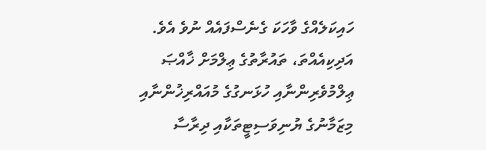ހައިކަލެއްގެ ވާހަކަ ގެނެސްފައެއް ނުވެ އެވެ. އަދިކިއެއްތަ، ތައުރާތުގެ ޢިލްމަށް ޚާއްޞަ ޢިލްމުވެރިންނާއި ހުޅަނގުގެ މުއައްރިޚުންނާއި މިޒަމާނުގެ ޔުނިވަސިޓީތަކާއި ދިރާސާ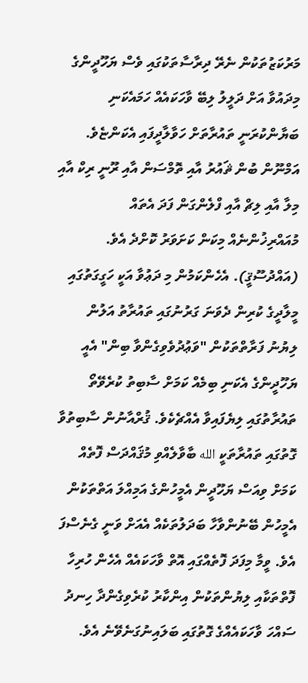މަރުކަޒުތަކުން ނެރޭ ދިރާސާތަކުގައި ވެސް ޔަހޫދީންގެ މިދައުވާ އަށް ދަލީލު ލިބޭ ވާހަކައެއް ހަމައެކަނި ބަޔާންކުރަނީ ތައުރާތަށް ހަވާލާދީފައި އެކަންޏެވެ. އަމްނޫން ބުން ޘައުރު އާއި ތޮމްސަން އާއި ރޫނީ ރިކް އާއި މިލާ އާއި ލިޗް އާއި ފްލެންގަން ފަދަ އެތައް މުއައްރިޚުންނެއް މިކަން ކަށަވަރު ކޮށްދެ އެވެ. (އައްދުސޫޤީ). އެހެންކަމުން މި ދަޢުވާ އަކީ ހަގީގަތުގައި މީލާދީގެ ކުރިން ދެވަނަ ގަރުނުގައި ތައުރާތު އަލުން ލިޔުނު ފަރާތްތަކުން "ވަޢުދުވެވިގެންވާ ބިން" އެއީ ޔަހޫދީންގެ އެކަނި ބިމެއް ކަމަށް ސާބިތު ކުރެވޭތޯ ތައުރާތުގައި ލިޔެފައިވާ އެއްޗެކެވެ. ޤުރްއާނުން ސާބިތުވާ ގޮތުގައި ތައުރާތަކީ الله ބާވާލެއްވި މުޤައްދަސް ފޮތެއް ކަމަށް ވިއަސް ޔަހޫދީން އެމީހުންގެ އަމިއްލަ އަތްތަކުން އެމީހުން ބޭނުންވާހާ ބަދަލުތަކެއް އެއަށް ވަނީ ގެނެސްފަ އެވެ. ވީމާ މިފަދަ ފޮތެއްގައި އޮތް ވާހަކައެއް އެހެން ހުރިހާ ފޮތްތަކާއި ލިޔުންތަކުން އިންކާރު ކުރެވިގެންދާ ހިނދު ސައްހަ ވާހަކައެއްގެ ގޮތުގައި ބަލައިނުގަނެވޭނެ އެވެ.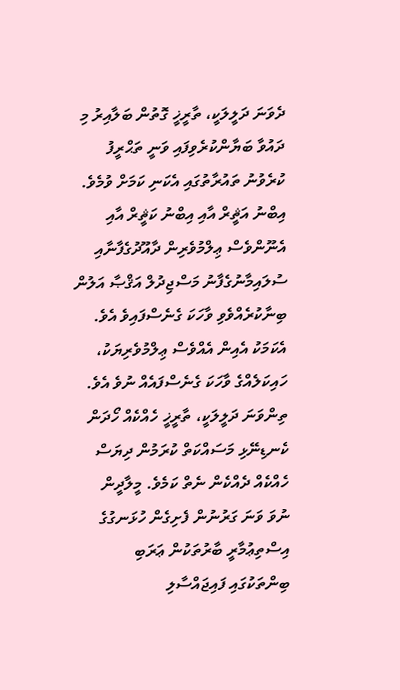ދެވަނަ ދަލީލަކީ، ތާރީޚީ ގޮތުން ބަލާއިރު މި ދައުވާ ބަޔާންކުރެވިފައި ވަނީ ތަޙްރީފު ކުރެވުނު ތައުރާތުގައި އެކަނި ކަމަށް ވުމެވެ. އިބްނު އަޘީރް އާއި އިބްނު ކަޘީރް އާއި އެނޫންވެސް ޢިލްމުވެރިން ދާއޫދުގެފާނާއި ސުލައިމާނުގެފާނު މަސްޖިދުލް އަޤްޞާ އަލުން ބިނާކުރެއްވެވި ވާހަކަ ގެނެސްފައިވެ އެވެ. އެކަމަކު އެއިން އެއްވެސް ޢިލްމުވެރިޔަކު، ހައިކަލެއްގެ ވާހަކަ ގެނެސްފައެއް ނުވެ އެވެ.
ތިންވަނަ ދަލީލަކީ، ތާރީޚީ ހެއްކެއް ހޯދަން ކެނޑިނޭޅި މަސައްކަތް ކުރަމުން ދިޔަސް ހެއްކެއް ދެއްކެން ނެތް ކަމެވެ. މީލާދީން ނުވަ ވަނަ ގަރުނުން ފެށިގެން ހުޅަނގުގެ އިސްތިޢުމާރީ ބާރުތަކުން ޢަރަބި ބިންތަކުގައި ފައިޖައްސާލި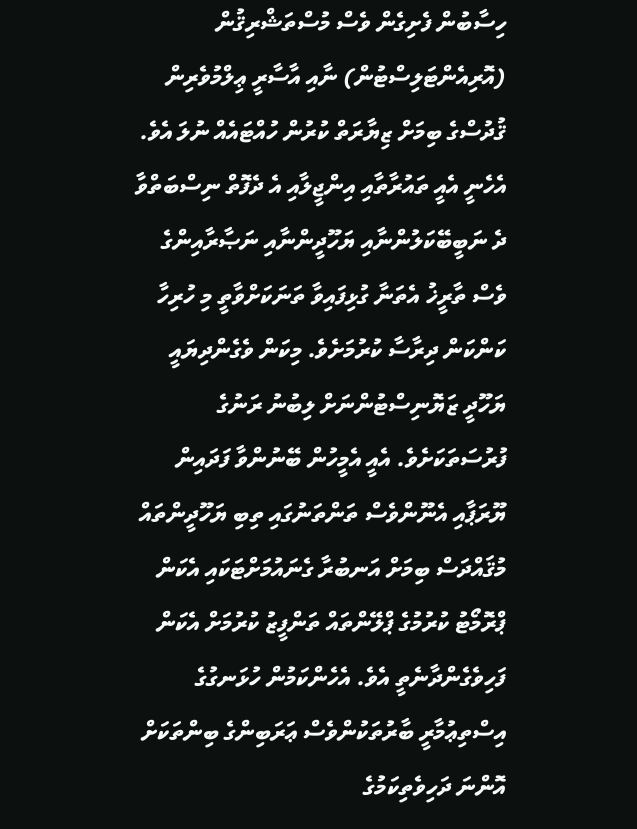ހިސާބުން ފެށިގެން ވެސް މުސްތަޝްރިޤުން (އޮރިއެންޓަލިސްޓުން) ނާއި އާސާރީ ޢިލްމުވެރިން ޤުދުސްގެ ބިމަށް ޒިޔާރަތް ކުރުން ހުއްޓައެއް ނުލަ އެވެ. އެހެނީ އެއީ ތައުރާތާއި އިންޖީލާއި އެ ދެފޮތް ނިސްބަތްވާ ދެ ނަބީބޭކަލުންނާއި ޔަހޫދީންނާއި ނަޞާރާއިންގެ ވެސް ތާރީޚު އެތަނާ ގުޅިފައިވާ ތަނަކަށްވާތީ މި ހުރިހާ ކަންކަން ދިރާސާ ކުރުމަށެވެ. މިކަން ވެގެންދިޔައީ ޔަހޫދީ ޒަޔޮނިސްޓުންނަށް ލިބުނު ރަނުގެ ފުރުސަތަކަށެވެ. އެއީ އެމީހުން ބޭނުންވާ ފަދައިން ޔޫރަޕާއި އެނޫންވެސް ތަންތަނުގައި ތިބި ޔަހޫދީންތައް މުޤައްދަސް ބިމަށް އަނބުރާ ގެނައުމަށްޓަކައި އެކަން ޕްރޮމޯޓު ކުރުމުގެ ޕްލޭންތައް ތަންފީޒު ކުރުމަށް އެކަން ފަހިވެގެންދާނެތީ އެވެ. އެހެންކަމުން ހުޅަނގުގެ އިސްތިޢުމާރީ ބާރުތަކުންވެސް ޢަރަބިންގެ ބިންތަކަށް އޮންނަ ދަހިވެތިކަމުގެ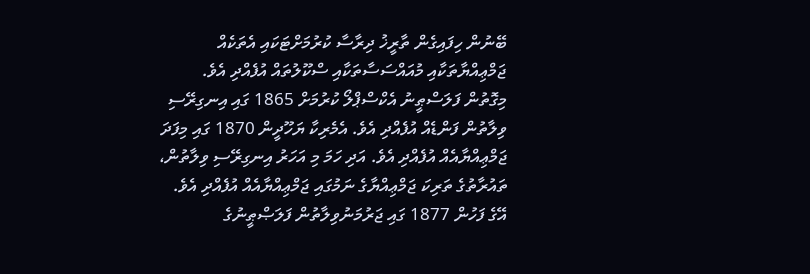ބޭނުން ހިފައިގެން ތާރީޚު ދިރާސާ ކުރުމަށްޓަކައި އެތަކެއް ޖަމްޢިއްޔާތަކާއި މުއައްސަސާތަކާއި ސްކޫލުތައް އުފެއްދި އެވެ.
މިގޮތުން ފަލަސްޠީނު އެކްސްޕްލޯ ކުރުމަށް 1865 ގައި އިނގިރޭސި ވިލާތުން ފަންޑެއް އުފެއްދި އެވެ. އެމެރިކާ ޔަހޫދީން 1870 ގައި މިފަދަ ޖަމްޢިއްޔާއެއް އުފެއްދި އެވެ. އަދި ހަމަ މި އަހަރު އިނގިރޭސި ވިލާތުން، ތައުރާތުގެ ތަރިކަ ޖަމްޢިއްޔާގެ ނަމުގައި ޖަމްޢިއްޔާއެއް އުފެއްދި އެވެ. އޭގެ ފަހުން 1877 ގައި ޖަރުމަނުވިލާތުން ފަލަޞްޠީނުގެ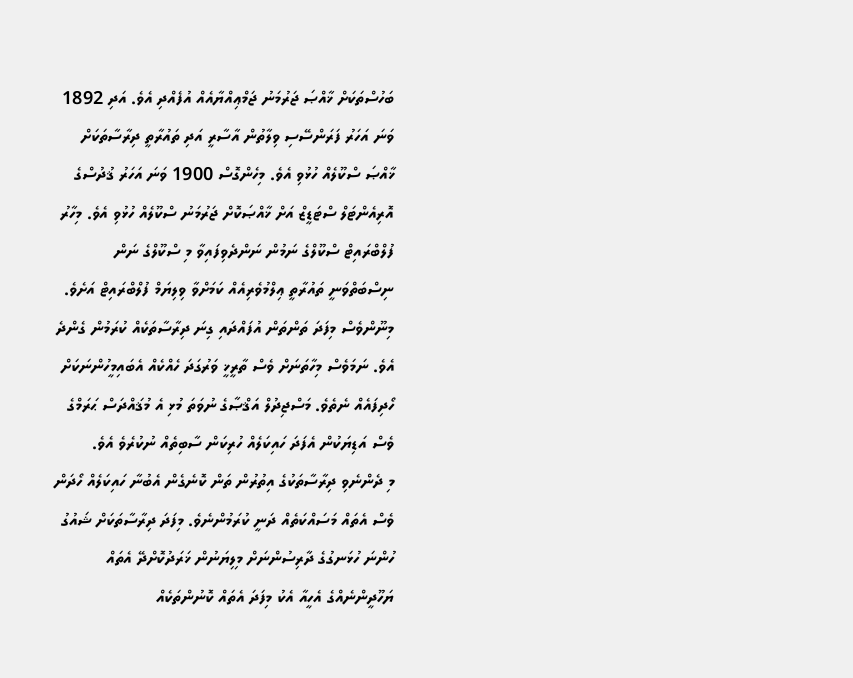ބަހުސްތަކަށް ޚާއްޞަ ޖަރުމަނު ޖަމްޢިއްޔާއެއް އުފެއްދި އެވެ. އަދި 1892 ވަނަ އަހަރު ފަރަންސޭސި ވިލާތުން އާސާރީ އަދި ތައުރާތީ ދިރާސާތަކަށް ޚާއްޞަ ސްކޫލެއް ހުޅުވި އެވެ. މިހެންގޮސް 1900 ވަނަ އަހަރު ޤުދުސްގެ އޮރިއެންޓަލް ސްޓަޑީޒް އަށް ޚާއްޞަކޮށް ޖަރުމަނު ސްކޫލެއް ހުޅުވި އެވެ. މިހާރު ފުލްބްރައިޓް ސްކޫލްގެ ނަމުން ނަންދެވިފައިވާ މި ސްކޫލްގެ ނަން ނިސްބަތްވަނީ ތައުރާތީ ޢިލްމުވެރިއެއް ކަމަށްވާ ވިލިޔަމް ފުލްބްރައިޓް އަށެވެ. މިނޫންވެސް މިފަދަ ތަންތަން އުފައްދައި ގިނަ ދިރާސާތަކެއް ކުރަމުން ގެންދެ އެވެ. ނަމަވެސް މިހާތަނަށް ވެސް ތާރީޚީ ވަރުގަދަ ހެއްކެއް އެބައިމީހުންނަކަށް ހޯދިފައެއް ނެތެވެ. މަސްޖިދުލް އަޤްޞާގެ ނުވަތަ މުޅި އެ މުޤައްދަސް ޙަރަމްގެ ވެސް އަޑިޔަކުން އެފަދަ ހައިކަލެއް ހުރިކަން ސާބިތެއް ނުކުރެވެ އެވެ.
މި ދެންނެވި ދިރާސާތަކުގެ އިތުރުން ތަން ކޮނެގެން އެބުނާ ހައިކަލެއް ހޯދަން ވެސް އެތައް މަސައްކަތެއް ދަނީ ކުރަމުންނެވެ. މިފަދަ ދިރާސާތަކަށް ޝައުގު ހުންނަ ހުޅަނގުގެ ދާރިސުންނަށް މިލިޔަނުން ޚަރަދުކޮށްދޭ އެތައް ޔަހޫދީންނެއްގެ އެހީއާ އެކު މިފަދަ އެތައް ކޮނުންތަކެއް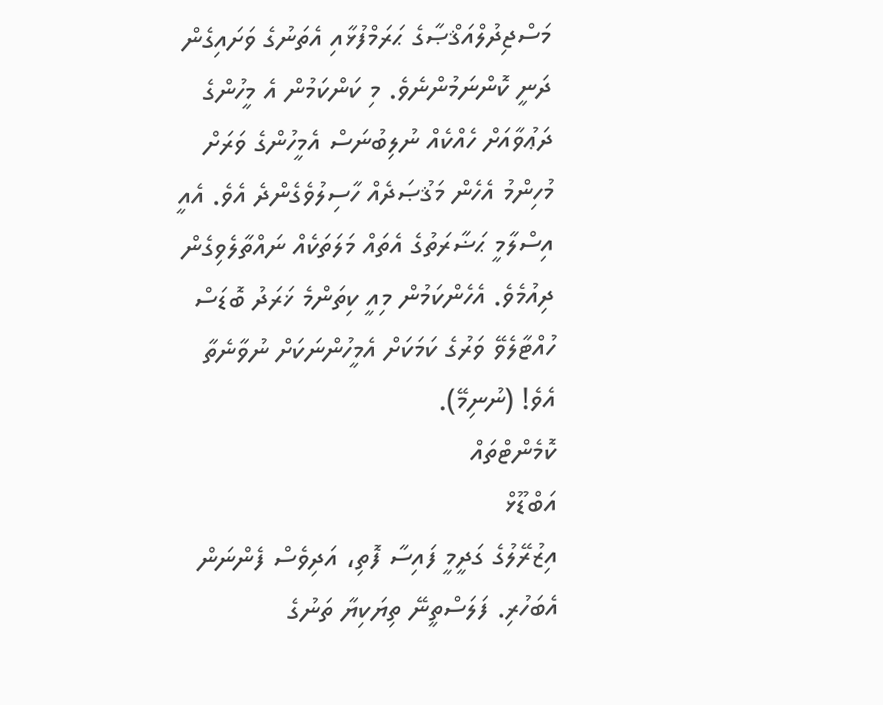މަސްޖިދުލްއަޤްޞާގެ ޙަރަމްފުޅާއި އެތަނުގެ ވަށައިގެން ދަނީ ކޮންނަމުންނެވެ. މި ކަންކަމުން އެ މީހުންގެ ދަޢުވާއަށް ހެއްކެއް ނުލިބުނަސް އެމީހުންގެ ވަރަށް މުހިންމު އެހެން މަޤުޞަދެއް ހާސިލުވެގެންދެ އެވެ. އެއީ އިސްލާމީ ޙަޟާރަތުގެ އެތައް މަލަތަކެއް ނައްތާލެވިގެން ދިއުމެވެ. އެހެންކަމުން މިއީ ކިތަންމެ ޚަރަދު ބޮޑަސް ހުއްޓާލެވޭ ވަރުގެ ކަމަކަށް އެމީހުންނަކަށް ނުވާނެތާ އެވެ! (ނުނިމޭ).
ކޮމެންޓްތައް
އަބްޑޫޅް
އިޒުރޭލުގެ ގަދީމީ ފައިސާ ފޮތި، އަދިވެސް ފެންނަން އެބަހުރި. ފަލަސްތީނޭ ތިޔަކިޔާ ތަނުގެ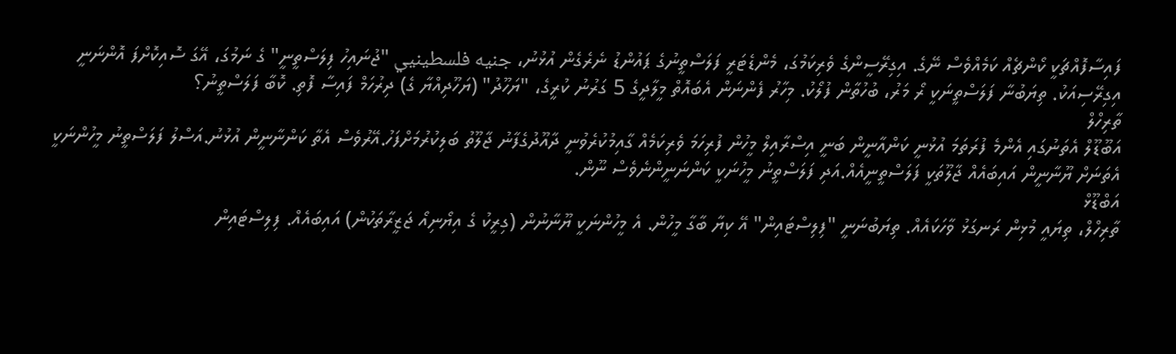ފައިސާފޮއްޗަކީ ކޯންޗެއް ކަމެއްވެސް ނޭގެ. އިގިރޭސީންގެ ވެރިކަމުގަ، މެންޑެޓަރީ ފަލަސްތީނުގެ ޕައުންޑު ނެރެގެން އުޅުނު، جنيه فلسطينيي "ޖުނައިހު ފިލަސްތީނީ" ގެ ނަމުގަ، އޭގަ ސޮއިކޮށްފަ އޮންނަނީ އިގިރޭސިއަކު. ތިޔަބުނާ ފަލަސްތީނަކީ ރޯ މަރު، ބުހުތާން ފުލޯކު. މިހާރު ފެންނަން އެބައޮތް މީލާދީގެ 5 ގަރުނު ކުރީގެ، "ޔަހޫދު" (ޔަހޫދިއްޔާ ގެ) ދިރުހަމް ފައިސާ ފޮތި. ކޮބާ ފަލަސްތީނު؟
ތާރިހްލް
އަބޫޑޫލް އެތަނުގައި އެންމެ ފުރަތަމަ އުޅުނީ ކަންއާނީން ބަނީ އިސްރާއިލް މީހުން ފުރިހަމަ ވެރިކަމެއް ގާއިމުކުރެވުނީ ދާއޫދުގެފާނު ޖާލޫތު ބަލިކުރުމަށްފަހު.އޭރުވެސް އެތާ ކަންނާނީން އުޅުނު.އަސްލު ފަލަސްތީނު މީހުންނަކީ އެތަނަށް ޔޫނާނީން އައިބައެއް ޖާލޫތަކީ ފަލަސްތީނީއެއް.އަދި ފަލަސްތީނު މީހުނަކީ ކަންނަނީންނެވެސް ނޫން.
އަބްޑޫޅް
ތާރިހްލް، ތިޔައީ މުޅިން ރަނގަޅު ވާހަކައެއް. ތިޔަބުނަނީ "ފިލިސްޓައިން" އޭ ކިޔާ ބާގާ މީހުން. އެ މީހުންނަކީ ޔޫނާނުން (ގިރީކު ގެ އިޔޯނިއޯ ޖަޒީރާތަކުން) އައިބައެއް. ފިލިސްޓައިން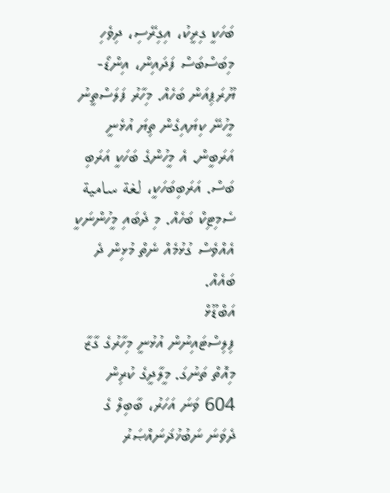ބަހަކީ ގިރީކު، އިގިރޭސި، ދިވެހި މިބަސްބަސް ފަދައިން، އިންޑޯ- ޔޫރަޕިއަން ބަހެއް. މިހާރު ފަލަސްތީނު މީހުނޭ ކިޔައިގެން ތިޔަ އުޅެނީ އަރަބީން. އެ މީހުންގެ ބަހަކީ އަރަބި ބަސް. އަރަބިބަހަކީ، لغة سامية ސެމިޓިކް ބަހެއް. މި ދެބައި މީހުންނަކީ އެއްވެސް ގުޅުމެއް ނެތް މުޅިން ދެ ބައެއް.
އަބްޑޫޅް
ފިލިސްޓައިނުން އުޅުނީ މިހާރުގެ ގާޒާ މިއޮތް ތަނުގަ. މީލާދީގެ ކުރިން 604 ވަނަ އަހަރު، ބާބިލް ގެ ދެވަނަ ނަބުޚުޛަނައްޞަރު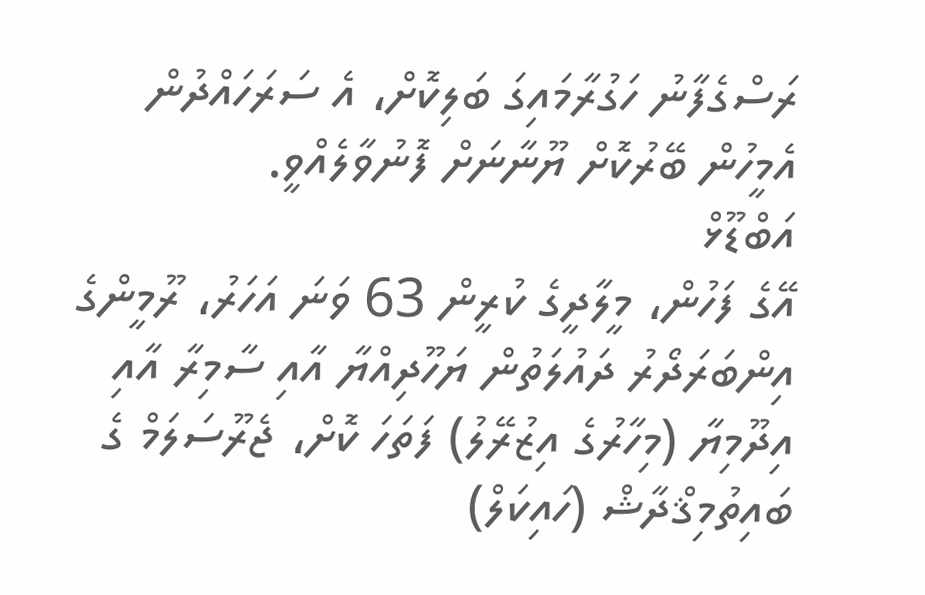ރަސްގެފާނު ހަގުރާމައިގަ ބަލިކޮށް، އެ ސަރަހައްދުން އެމީހުން ބޭރުކޮށް ޔޫނާނަށް ފޮނުވާލެއްވީ.
އަބްޑޫޅް
އޭގެ ފަހުން، މީލާދީގެ ކުރީން 63 ވަނަ އަހަރު، ރޫމީންގެ އިންބަރަދޯރު ދައުލަތުން ޔަހޫދިއްޔާ އާއި ސާމިރާ އާއި އިދޫމިޔާ (މިހާރުގެ އިޒުރޭލު) ފަތަހަ ކޮށް، ޖެރޫސަލަމް ގެ ބައިތުމިޤްދާޝް (ހައިކަލް)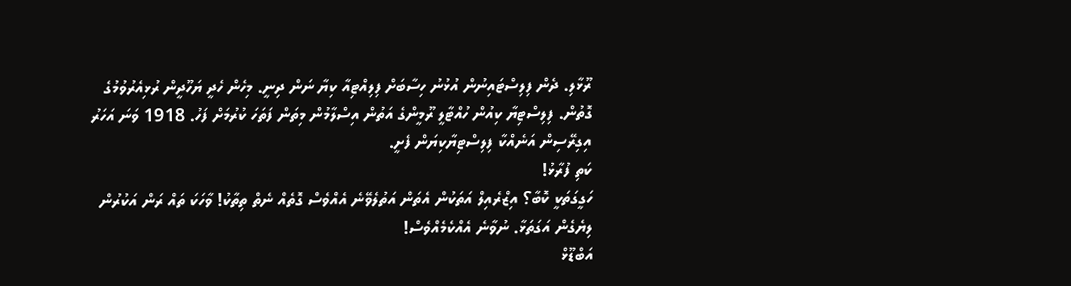ރޫޅާލި. ދެން ފިލިސްޓައިނުން އުޅުނު ހިސާބަށް ފިލިއްޓިއާ ކިޔާ ނަން ދިނީ. މިހެން ހެދީ ޔަހޫދީން ރުޅިއެރުވުމުގެ ގޮތުން. ފިލިސްޓިޔާ ކިއުން ހުއްޓާލީ ރޫމީންގެ އަތުން އިސްލާމުން މިތަން ފަތަހަ ކުރުމަށް ފަހު. 1918 ވަނަ އަހަރު އިގިރޭސިން އަނެއްކާ ފިލިސްޓިޔާކިޔަން ފެށީ.
ކަތި ފުރާޅު!
ހަގީގަތަކީ ކޮބާ؟ އިޒްރެއިލް އަތަކުން އެތަން އަތުލެވޭނެ އެއްވެސް ގޮތެއް ނެތް ތިތާކު! ވާހަކަ ތައް ރަން އަކުރުން ލިޔެގެން އަގަތަޅާ. ނުވާނެ އެއްކެމެއްވެސް!
އަބްޑޫޅް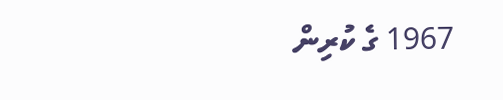1967 ގެ ކުރިން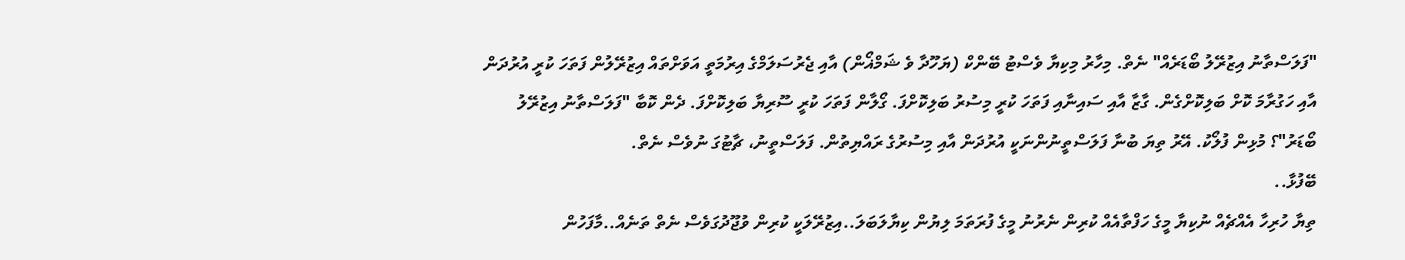"ފަލަސްތާނު އިޒުރޭލު ބޯޑަރެއް" ނެތް. މިހާރު މިކިޔާ ވެސްޓު ބޭންކް (ޔަހޫދާ ވެ ޝަމްޣޯން) އާއި ޖެރުސަލަމްގެ އިރުމަތީ އަވަށްތައް އިޒުރޭލުން ފަތަހަ ކުރީ އުރުދަން އާއި ހަގުރާމަ ކޮށް ބަލިކޮށްގެން. ގާޒާ އާއި ސައިނާއި ފަތަހަ ކުރީ މިސުރު ބަލިކޮށްފަ. ގޯލާން ފަތަހަ ކުރީ ސޫރިޔާ ބަލިކޮށްފަ. ދެން ކޮބާ "ފަލަސްތާނު އިޒުރޭލު ބޯޑަރު"؟ މުޅިން ފުލޯކު. އޭރު ތިޔަ ބުނާ ފަލަސްތީނުންނަކީ އުރުދަން އާއި މިސުރުގެ ރައްޔިތުން. ފަލަސްތީނު، ޗާޓުގަ ނުވެސް ނެތް.
ބޭފުޅާ..
ތިޔާ ހުރިހާ އެއްޗެއް ނުކިޔާ މީގެ ހަފްތާއެއް ކުރިން ނެރުނު މީގެ ފުރަތަމަ ލިޔުން ކިޔާލަބަލަ..އިޒުރޭލަކީ ކުރިން ވުޖޫދުގަވެސް ނެތް ތަނެއް..މާފަހުން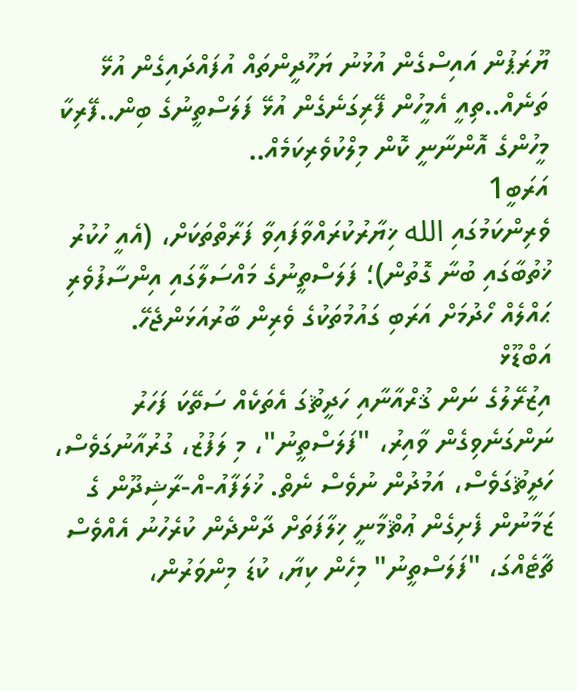ޔޫރަޕުން އައިސްގެން އުޅުނު ޔަހޫދީންތައް އުފައްދައިގެން އުޅޭ ތަނެއް..ތިއީ އެމީހުން ފޭރިގަނެގެން އުޅޭ ފަލަސްތީނުގެ ބިން..ފޭރިކާ މީހުންގެ އޮންނާނީ ކޮން މިލްކުވެރިކަމެއް..
އަރަބީ1
ވެރިންކަމުގައި الله ޚިޔާރުކުރައްވާފައިވާ ފަރާތްތަކަށް، (އެއީ ހުކުރު ޚުތުބާގައި ބުނާ ގޮތުން)؛ ފަލަސްތީނުގެ މައްސަލާގައި އިންސާފުވެރި ޙައްލެއް ހޯދުމަށް އަރަބި ގައުމުތަކުގެ ވެރިން ބާރުއަޅަންޖެހޭ.
އަބްޑޫޅް
އިޒުރޭލުގެ ނަން ޤުރްއާނާއި ހަދީޘުގަ އެތަކެއް ސަތޭކަ ފަހަރު ނަންގަނެވިގެން ވާއިރު، "ފަލަސްތީނު"، މި ލަފުޒު، ގުރުއާނުގަވެސް، ހަދީޘުގަވެސް، އަމުދުން ނުވެސް ނެތް. ޚުލަފާއު-އް-ރާޝިދޫން ގެ ޒަމާނުން ފެށިގެން ޢުޘްމާނީ ޚިލާފަތަށް ދާންދެން ކުރެހުނު އެއްވެސް ޗާޓެއްގަ، "ފަލަސްތީނު" މިހެން ކިޔާ، ކުޑަ މިންވަރުން،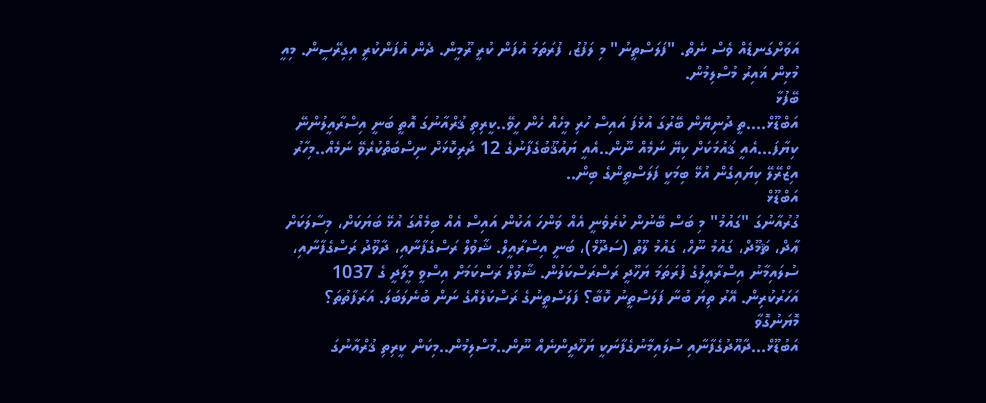އަވަށްގަނޑެއް ވެސް ނެތް. "ފަލަސްތީނު" މި ލަފުޒު، ފުރަތަމަ އުފަން ކުރީ ރޫމީން. ދެން އުފަންކުރީ އިގިރޭސީން. މިއީ މުޅިން ޣައިރު މުސްލިމުން.
ބޭފުޅާ
އަބްޑޫޅް....ތީ ދުނިޔޭން ބޭރުގަ އުޅެފަ އައިސް ހުރި މީހެއް ހެން ހީވޭ..ކީރިތި ޤުރްއާނުގަ އޮތީ ބަނީ އިސްރާއީލުންނޭ ކިޔާފަ...އެއީ ޤައުމަކަށް ކިޔޭ ނަމެއް ނޫން..އެއީ ޔައުޤޫބުގެފާނުގެ 12 ދަރިކޮޅަށް ނިސްބަތްކުރެވޭ ނަމެއް..މިހާރު އިޒްރޭލޭ ކިޔައިގެން އުޅޭ ބިމަކީ ފަލަސްތީންގެ ބިން..
އަބްޑޫޅް
ގުރުއާނުގަ "ގައުމު" މި ބަސް ބޭނުން ކުރެވެނީ އެއް ވަންހަ އަކުން އައިސް އެއް ބިމެއްގަ އުޅޭ ބަޔަކަށް، މިސާލަކަށް ޢާދް، ޘަމޫދް، ގައުމު ނޫހް، ގައުމު ލޫތު (ސަދޫމް)، ބަނީ އިސްރާއީލް. ޝާވުލް ރަސްގެފާނާއި، ދާވޫދު ރަސްގެފާނާއި، ސުލައިމާނު އިސްރާއީލުގެ ފުރަތަމަ ޔަހޫދީ ރަސްރަސްކަލުން. ޝާވުލް ރަސްކަމަށް އިސްވީ މީލާދީ ގެ 1037 އަހަރުކުރިން. އޭރު ތިޔަ ބުނާ ފަލަސްތީނު ކޮބާ؟ ފަލަސްތީނުގެ ރަސްކަލެއްގެ ނަން ބުނެލަބަލަ. އަރަފާތުތަ؟
މޮޔަނުގޮވާ
އަބުޑޫޅް...ދާއޫދުގެފާނާއި ސުލައިމާނުގެފާނަކީ ޔަހޫދީންނެއް ނޫން..މުސްލިމުން..މިކަން ކީރިތި ޤުރްއާނުގަ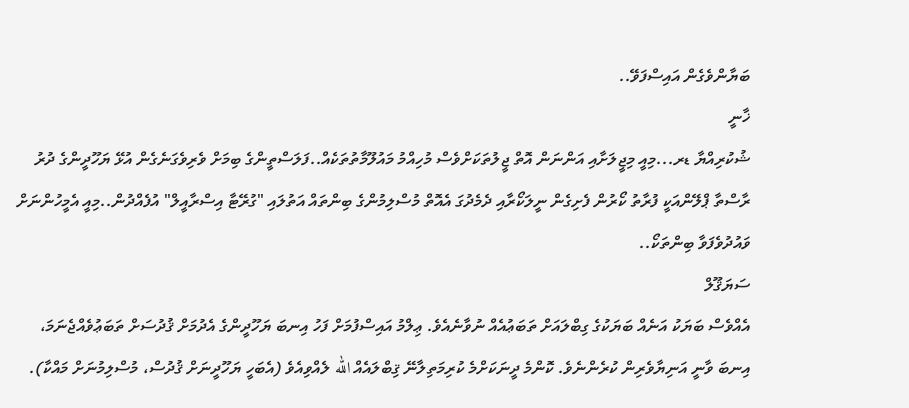ބަޔާންވެގެން އައިސްފަވޭ..
ޚާނީ
ޝުކުރިއްޔާ ޑރ...މިއީ މިޖީލަށާއި އަންނަން އޮތް ޖީލުތަކަށްވެސް މުހިއްމު މައުލޫމާތުތަކެއް..ފަލަސްތީންގެ ބިމަށް ވެރިވެގަނެގެން އުޅޭ ޔަހޫދީންގެ ދުރު ރާސްތާ ޕްލޭންއަކީ ފުރާތު ކޯރުން ފެށިގެން ނީލަކޯރާއި ދެމެދުގަ އެއޮތް މުސްލިމުންގެ ބިންތައް އަތުލައި "ގުރޭޓާ އިސްރާއީލް" އުފެއްދުން..މިއީ އެމީހުންނަށް ވައުދުވެފަވާ ބިންތަކޯ..
ސަޔަޤޫލް
އެއްވެސް ބަޔަކު އަނެއް ބަޔަކުގެ ގިބްލައަށް ތަބަޢުއެއް ނުވާނެއެވެ. ޢިލްމު އައިސްފުމަށް ފަހު އިނބަ ޔަހޫދީންގެ އެދުމަށް ޤުދުސަށް ތަބަޢުވެއްޖެނަމަ، އިނބަ ވާނީ އަނިޔާވެރިން ކުރެންނެވެ. ކޮންމެ ދީނަކަށްމެ ކުރިމަތިލާނޭ ޤިބްލައެއް الله ލެއްވިއެވެ (އެބަހީ ޔަހޫދީނަށް ޤުދުސް، މުސްލިމުނަށް މައްކާ).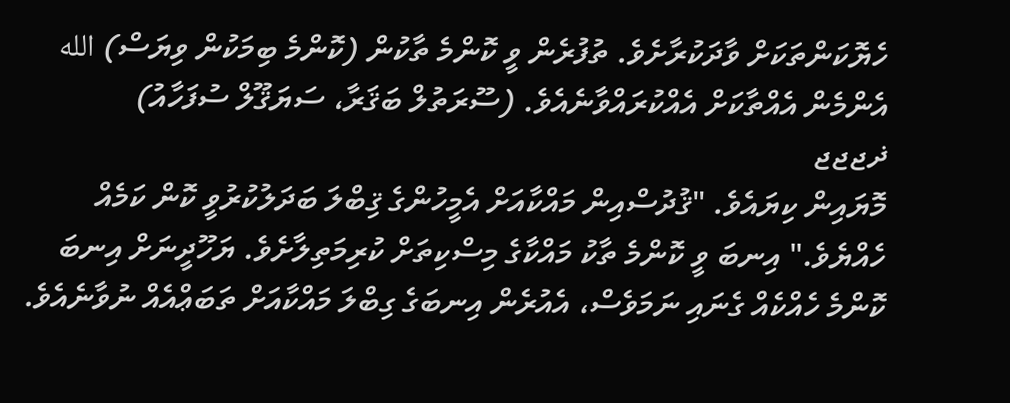ހެޔޮކަންތަކަށް ވާދަކުރާށެވެ. ތުފުރެން ވީ ކޮންމެ ތާކުން (ކޮންމެ ބިމަކުން ވިޔަސް) الله އެންމެން އެއްތާކަށް އެއްކުރައްވާނެއެވެ. (ސޫރަތުލް ބަޤަރާ، ސަޔަޤޫލް ސުފަހާއު)
ޛޖޖޖ
މޮޔައިން ކިޔައެވެ. "ޤުދުސްއިން މައްކާއަށް އެމީހުންގެ ޤިބްލަ ބަދަލުކުރުވީ ކޮން ކަމެއް ހެއްޔެވެ." އިނބަ ވީ ކޮންމެ ތާކު މައްކާގެ މިސްކިތަށް ކުރިމަތިލާށެވެ. ޔަހޫދީނަށް އިނބަ ކޮންމެ ހެއްކެއް ގެނައި ނަމަވެސް، އެއުރެން އިނބަގެ ގިބްލަ މައްކާއަށް ތަބަޢްއެއް ނުވާނެއެވެ.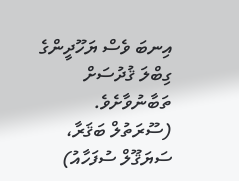އިނބަ ވެސް ޔަހޫދީންގެ ގިބްލަ ޤުދުސަށް ތަބާނުވާށެވެ. (ސޫރަތުލް ބަޤަރާ، ސަޔަޤޫލް ސުފަހާއު)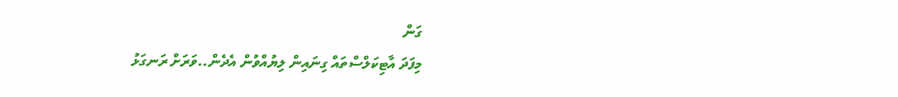ގަން
މިފަދަ އާޓިކަލްސްތައް ގިނައިން ލިޔުއްވުން އެދެން..ވަރަށް ރަނގަޅު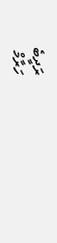ރަދީބެ
ހަރާމް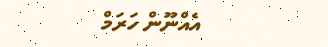އެއްނޫން ހަރަމް